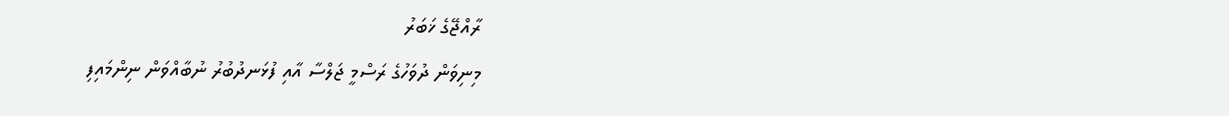ރާއްޖޭގެ ޚަބަރު
މިނިވަން ދުވަހުގެ ރަސްމީ ޖަލްސާ އާއި ފުޅަނދުބުރު ނުބާއްވަން ނިންމައިފި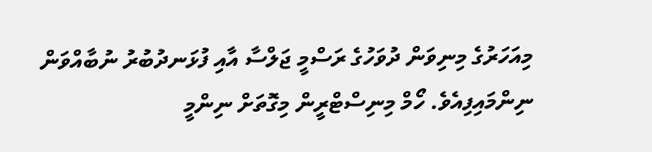މިއަހަރުގެ މިނިވަން ދުވަހުގެ ރަސްމީ ޖަލްސާ އާއި ފުޅަނދުބުރު ނުބާއްވަން ނިންމައިފިއެވެ. ހޯމް މިނިސްޓްރީން މިގޮތަށް ނިންމީ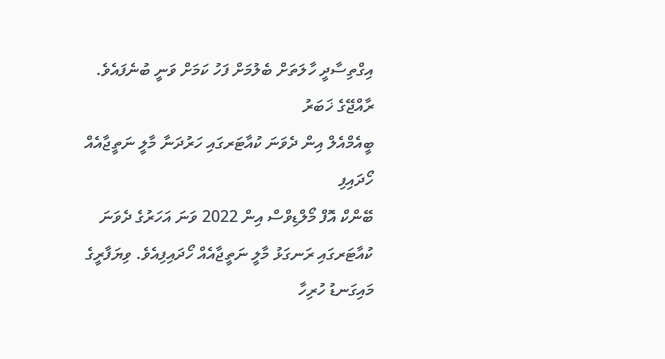އިގްތިސާދީ ހާލަތަށް ބެލުމަށް ފަހު ކަމަށް ވަނީ ބުނެފައެވެ.
ރާއްޖޭގެ ޚަބަރު
ބީއެމްއެލް އިން ދެވަނަ ކުއާޓަރގައި ހަރުދަނާ މާލީ ނަތީޖާއެއް ހޯދައިފި
ބޭންކް އޮފް މޯލްޑިވްސް އިން 2022 ވަނަ އަހަރުގެ ދެވަނަ ކުއާޓަރގައި ރަނގަޅު މާލީ ނަތީޖާއެއް ހޯދައިފިއެވެ. ވިޔަފާރީގެ މައިގަނޑު ހުރިހާ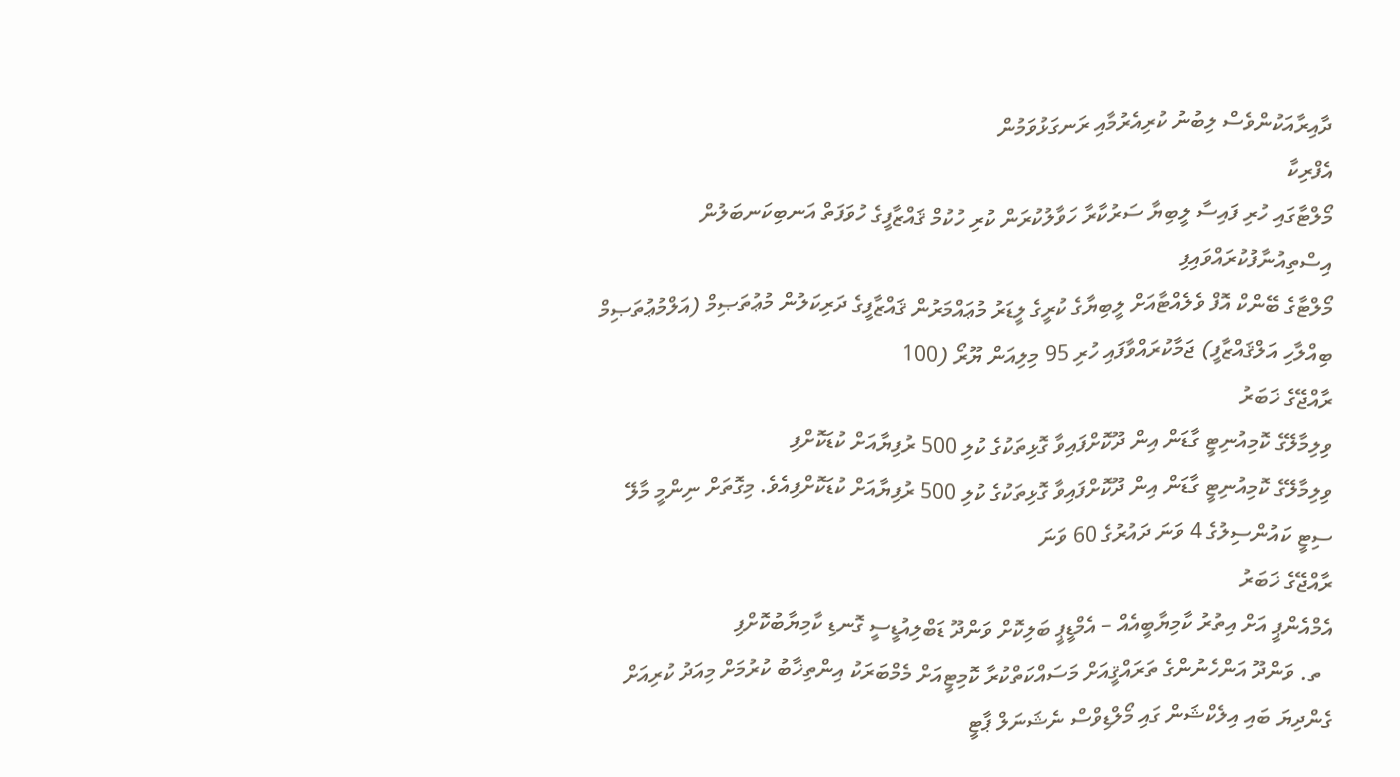ދާއިރާއަކުންވެސް ލިބުނު ކުރިއެރުމާއި ރަނގަޅުވަމުން
އެފްރިކާ
މޯލްޓާގައި ހުރި ފައިސާ ލީބިޔާ ސަރުކާރާ ހަވާލުކުރަން ކުރި ހުކުމް ޤައްޒާފީގެ ހުވަފަތް އަނބިކަނބަލުން އިސްތިއުނާފުކުރައްވައިފި
މޯލްޓާގެ ބޭންކް އޮފް ވެލެއްޓާއަށް ލީބިޔާގެ ކުރީގެ ލީޑަރު މުޢައްމަރުން ޤައްޒާފީގެ ދަރިކަލުން މުޢުތަޞިމް (އަލްމުޢުތަޞިމް ބިއްލާހި އަލްޤައްޒާފީ) ޖަމާކުރައްވާފައި ހުރި 95 މިލިއަން ޔޫރޯ (100
ރާއްޖޭގެ ޚަބަރު
ވިލިމާލޭގެ ކޮމިއުނިޓީ ގާޑަން އިން ދޫކޮށްފައިވާ ގޮޅިތަކުގެ ކުލި 500 ރުފިޔާއަށް ކުޑަކޮށްފި
ވިލިމާލޭގެ ކޮމިއުނިޓީ ގާޑަން އިން ދޫކޮށްފައިވާ ގޮޅިތަކުގެ ކުލި 500 ރުފިޔާއަށް ކުޑަކޮށްފިއެވެ. މިގޮތަށް ނިންމީ މާލޭ ސިޓީ ކައުންސިލުގެ 4 ވަނަ ދައުރުގެ 60 ވަނަ
ރާއްޖޭގެ ޚަބަރު
އެމްއެންޕީ އަށް އިތުރު ކާމިޔާބީއެއް – އެމްޑީޕީ ބަލިކޮށް ވަންދޫ ޑަބްލިއުޑީސީ ގޮނޑި ކާމިޔާބުކޮށްފި
  ތ. ވަންދޫ އަންހެނުންގެ ތަރައްޤީއަށް މަސައްކަތްކުރާ ކޮމިޓީއަށް މެމްބަރަކު އިންތިޚާބު ކުރުމަށް މިއަދު ކުރިއަށް ގެންދިޔަ ބައި އިލެކްޝަން ގައި މޯލްޑިވްސް ނެޝަނަލް ޕާޓީ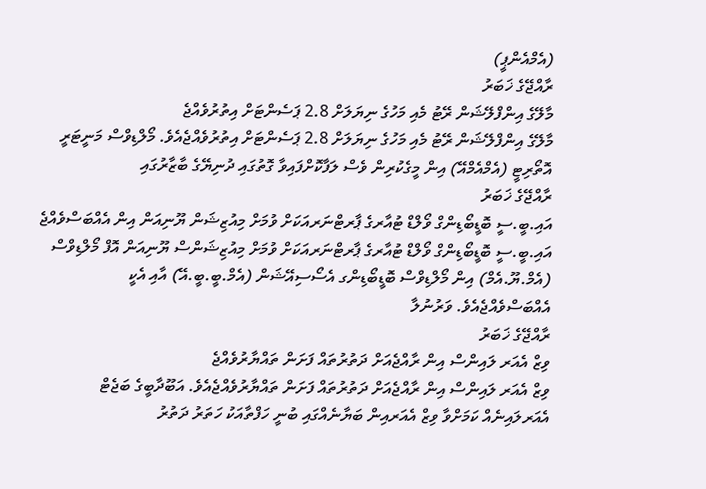(އެމްއެންޕީ)
ރާއްޖޭގެ ޚަބަރު
މާލޭގެ އިންފްލޭޝަން ރޭޓު މެއި މަހުގެ ނިޔަލަށް 2.8 ޕަސެންޓަށް އިތުރުވެއްޖެ
މާލޭގެ އިންފްލޭޝަން ރޭޓު މެއި މަހުގެ ނިޔަލަށް 2.8 ޕަސެންޓަށް އިތުރުވެއްޖެއެވެ. މޯލްޑިވްސް މަނީޓަރީ އޮތޯރިޓީ (އެމްއެމްއޭ) އިން މީގެކުރިން ވެސް ލަފާކޮށްފައިވާ ގޮތުގައި ދުނިޔޭގެ ބާޒާރުގައި
ރާއްޖޭގެ ޚަބަރު
އައި.ބީ.ސީ ބޮޑީބޯޑިންގް ވޯލްޑް ޓުއާރގެ ޕާރޓްނަރއަކަށް ވުމަށް މިއުޒިޝަން ޔޫނިއަން އިން އެއްބަސްވެއްޖެ
އައި.ބީ.ސީ ބޮޑީބޯޑިންގް ވޯލްޑް ޓުއާރގެ ޕާރޓްނަރއަކަށް ވުމަށް މިއުޒިޝަންސް ޔޫނިއަން އޮފް މޯލްޑިވްސް (އެމް.ޔޫ.އެމް) އިން މޯލްޑިވްސް ބޮޑީބޯޑިންގ އެސޯސިއޭޝަން (އެމް.ބީ.ބީ.އޭ) އާއި އެކީ އެއްބަސްވެއްޖެއެވެ. ވަރުނުލާ
ރާއްޖޭގެ ޚަބަރު
ވިޒް އެއަރ ލައިންސް އިން ރާއްޖެއަށް ދަތުރުތައް ފަށަން ތައްޔާރުވެއްޖެ
ވިޒް އެއަރ ލައިންސް އިން ރާއްޖެއަށް ދަތުރުތައް ފަށަން ތައްޔާރުވެއްޖެއެވެ. އަބޫދާބީގެ ބަޖެޓް އެއަރލައިނެއް ކަމަށްވާ ވިޒް އެއަރއިން ބަޔާނެއްގައި ބުނީ ހަފްތާއަކު ހަތަރު ދަތުރު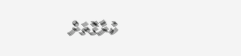ކުރާގޮތަށް